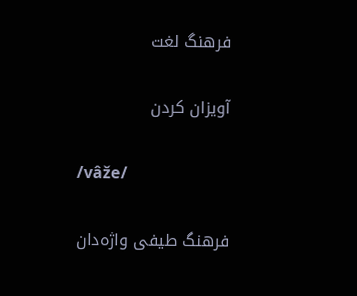فرهنگ لغت

آویزان کردن

/vâže/

فرهنگ طیفی واژه‌دان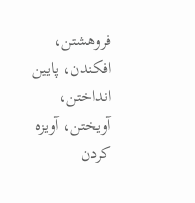فروهشتن، افکندن، پایین انداختن، آویختن، آویزه کردن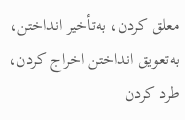معلق کردن، به‌تأخیر انداختن، به‌تعویق انداختن اخراج کردن، طرد کردن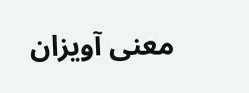معنی آویزان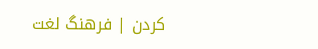کردن | فرهنگ لغت